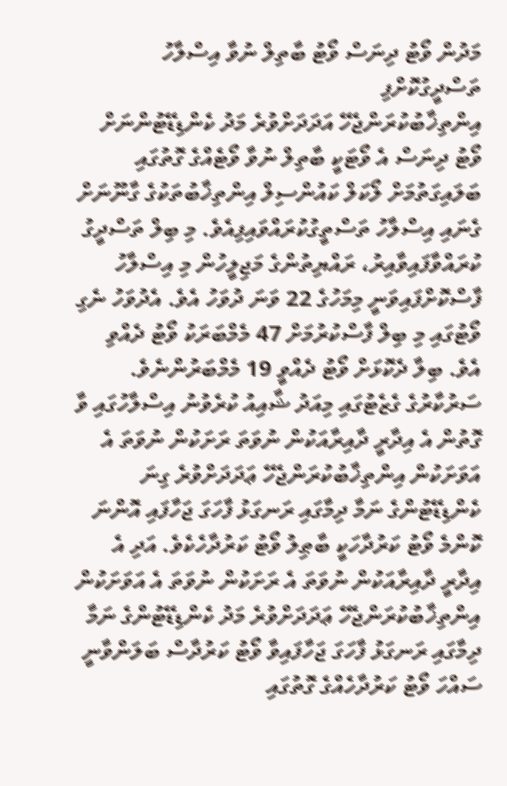މަދުން ވޯޓު ދިނަސް ވޯޓު ބާތިލް ނުވާ އިސްލާހު ތަސްދީގުކޮށްފި
އިންތިޚާބުކުރަންޖެހޭ އަދަދަށްވުރެ މަދު ކެންޑިޑޭޓުންނަށް ވޯޓު ދިނަސް އެ ވޯޓަކީ ބާތިލް ނުވާ ވޯޓެއްގެ ގޮތުގައި ބަލައިގަތުމަށް ލޯކަލް ކައުންސިލް އިންތިޚާބުތަކުގެ ގާނޫނަށް ގެނައި އިސްލާހު ތަސްތީގުކުރައްވައިފިއެވެ. މި ބިލް ތަސްދީގު ކުރައްވާފައިވާއިރު، ރައްޔިތުންގެ މަޖިލީހުން މި އިސްލާހު ފާސްކޮށްފައިވަނީ މިމަހުގެ 22 ވަނަ ދުވަހު އެވެ. އެދުވަހު ނެގި ވޯޓުގައި މި ބިލް ފާސްކުރުމަށް 47 މެމްބަރަކު ވޯޓު ދެއްވި އެވެ. ބިލާ ދެކޮޅަށް ވޯޓު ދެއްވީ 19 މެމްބަރުންނެވެ. ސަރުކާރުގެ ގެޒެޓުގައި މިއަދު ޝާއިއު ކުރެވުނު އިސްލާހުގައި ވާ ގޮތުން އެ އިދާރީ ދާއިރާއަކުން ނުވަތަ ރަށަކުން ނުވަތަ އެ އަވަށަކުން އިންތިޚާބުކުރަންޖެހޭ ޢަދަދަށްވުރެ ގިނަ ކެންޑިޑޭޓުންގެ ނަމާ ދިމާގައި ރަނގަޅު ފާހަގަ ޖަހާފައި އޮންނަ ކޮންމެ ވޯޓު ކަރުދާހަކީ ބާޠިލު ވޯޓު ކަރުދާހެކެވެ. އަދި އެ އިދާރީ ދާއިރާއަކުން ނުވަތަ އެ ރަށަކުން ނުވަތަ އެ އަވަށަކުން އިންތިޚާބުކުރަންޖެހޭ ޢަދަދަށްވުރެ މަދު ކެންޑިޑޭޓުންގެ ނަމާ ދިމާގައި ރަނގަޅު ފާހަގަ ޖަހާފައިވާ ވޯޓު ކަރުދާސް ބަލަންވާނީ ސައްހަ ވޯޓު ކަރުދާހެއްގެ ގޮތުގައި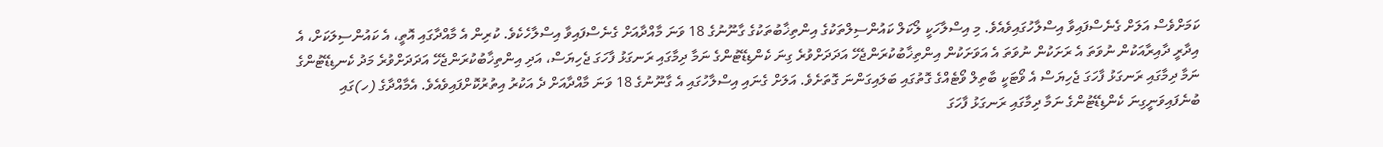ކަމަށްވެސް އަލަށް ގެނެސްފައިވާ އިސްލާހުގައިވެއެވެ. މި އިސްލާހަކީ ލޯކަލް ކައުންސިލްތަކުގެ އިންތިޚާބުތަކުގެ ގާނޫނުގެ 18 ވަނަ މާއްދާއަށް ގެނެސްފައިވާ އިސްލާހެކެވެ. ކުރިން އެ މާއްދާގައި އޮތީ، އެ ކައުންސިލަކަށް، އެ އިދާރީ ދާއިރާއަކުން ނުވަތަ އެ ރަށަކުން ނުވަތަ އެ އަވަށަކުން އިންތިޚާބުކުރަންޖެހޭ އަދަދަށްވުރެ ގިނަ ކެންޑިޑޭޓުންގެ ނަމާ ދިމާގައި ރަނގަޅު ފާހަގަ ޖެހިޔަސް، އަދި އިންތިޚާބުކުރަންޖެހޭ އަދަދަށްވުރެ މަދު ކެނޑިޑޭޓުންގެ ނަމާ ދިމާގައި ރަނގަޅު ފާހަގަ ޖެހިޔަސް އެ ވޯޓަކީ ބާތިލް ވޯޓެއްގެ ގޮތުގައި ބަލައިގަންނަ ގޮތަށެވެ. އަލަށް ގެނައި އިސްލާހުގައި އެ ގާނޫނުގެ 18 ވަނަ މާއްދާއަށް ދެ އަކުރު އިތުރުކޮށްފައިވެއެވެ. އެމާއްދާގެ (ހ)ގައި ބުނެފައިވަނީގިނަ ކެންޑިޑޭޓުންގެ ނަމާ ދިމާގައި ރަނގަޅު ފާހަގަ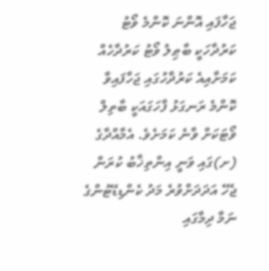ޖަހާފައި އޮންނަ ކޮންމެ ވޯޓު ކަރުދާހަކީ ބާޠިލު ވޯޓު ކަރުދާހެއް ކަމަށާއިއެ ކަރުދާހުގައި ޖަހާފައިވާ ކޮންމެ ރަނގަޅު ފާހަގައަކީ ބާތިލް ވޯޓަކަށް ވާނެ ކަމަށެވެ. އެމާއްދާގެ (ށ)ގައި ވަނީ އިންތިޚާބު ކުރަން ޖެހޭ އަދަދަށްވުރެ މަދު ކެންޑިޑޭޓުންގެ ނަމާ ދިމާގައި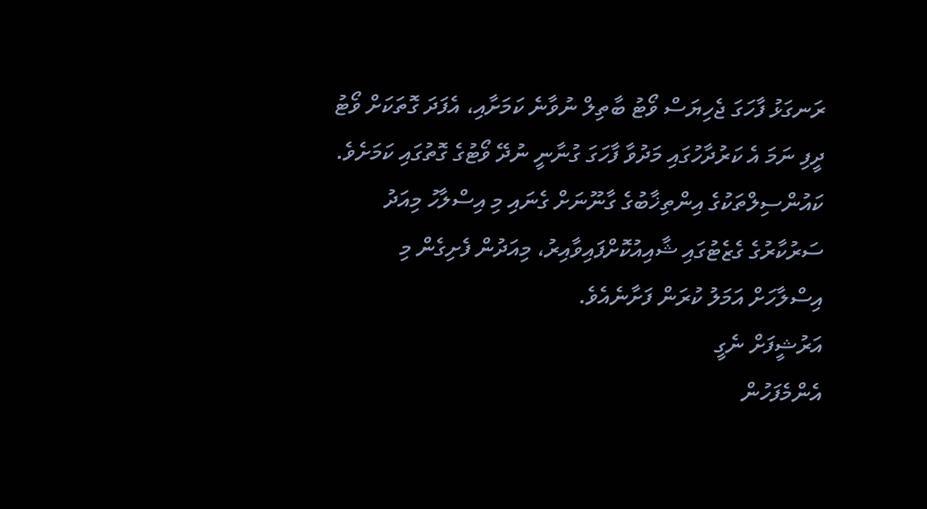ރަނގަޅު ފާހަގަ ޖެހިޔަސް ވޯޓު ބާތިލް ނުވާނެ ކަމަށާއި، އެފަދަ ގޮތަކަށް ވޯޓު ދީފި ނަމަ އެ ކަރުދާހުގައި މަދުވާ ފާހަގަ ގުނާނީ ނުދޭ ވޯޓުގެ ގޮތުގައި ކަމަށެވެ. ކައުންސިލްތަކުގެ އިންތިޚާބުގެ ގާނޫނަށް ގެނައި މި އިސްލާހު މިއަދު ސަރުކާރުގެ ގެޒެޓުގައި ޝާއިއުކޮށްފައިވާއިރު، މިއަދުން ފެށިގެން މި އިސްލާހަށް އަމަލު ކުރަން ފަށާނެއެވެ.
އަރުޝީފަށް ނެގީ
އެންމެފަހުން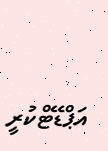އަޕްޑޭޓްކުރީ